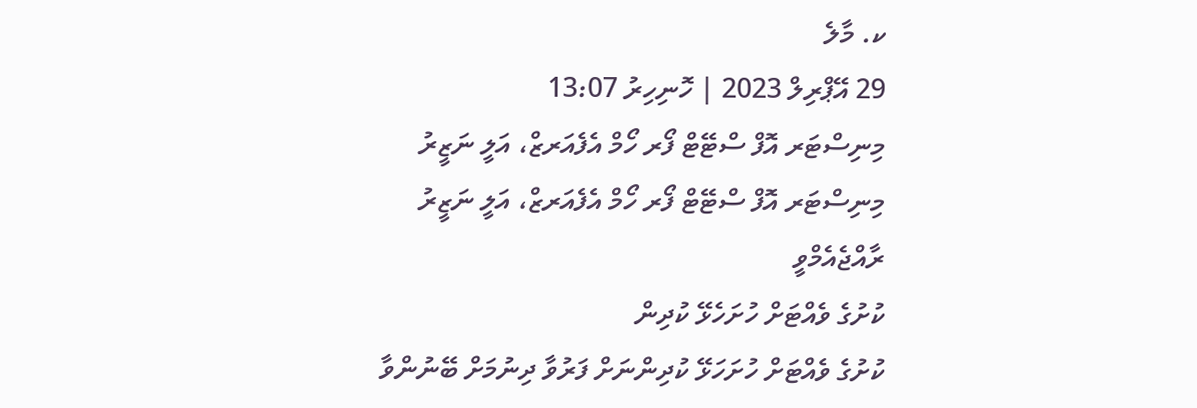ކ. މާލެ
29 އޭޕްރިލް 2023 | ހޮނިހިރު 13:07
މިނިސްޓަރ އޮފް ސްޓޭޓް ފޯރ ހޯމް އެފެއަރޒް، އަލީ ނަޒީރު
މިނިސްޓަރ އޮފް ސްޓޭޓް ފޯރ ހޯމް އެފެއަރޒް، އަލީ ނަޒީރު
ރާއްޖެއެމްވީ
ކުށުގެ ވެއްޓަށް ހުށަހެޅޭ ކުދިން
ކުށުގެ ވެއްޓަށް ހުށަހަޅޭ ކުދިންނަށް ފަރުވާ ދިނުމަށް ބޭނުންވާ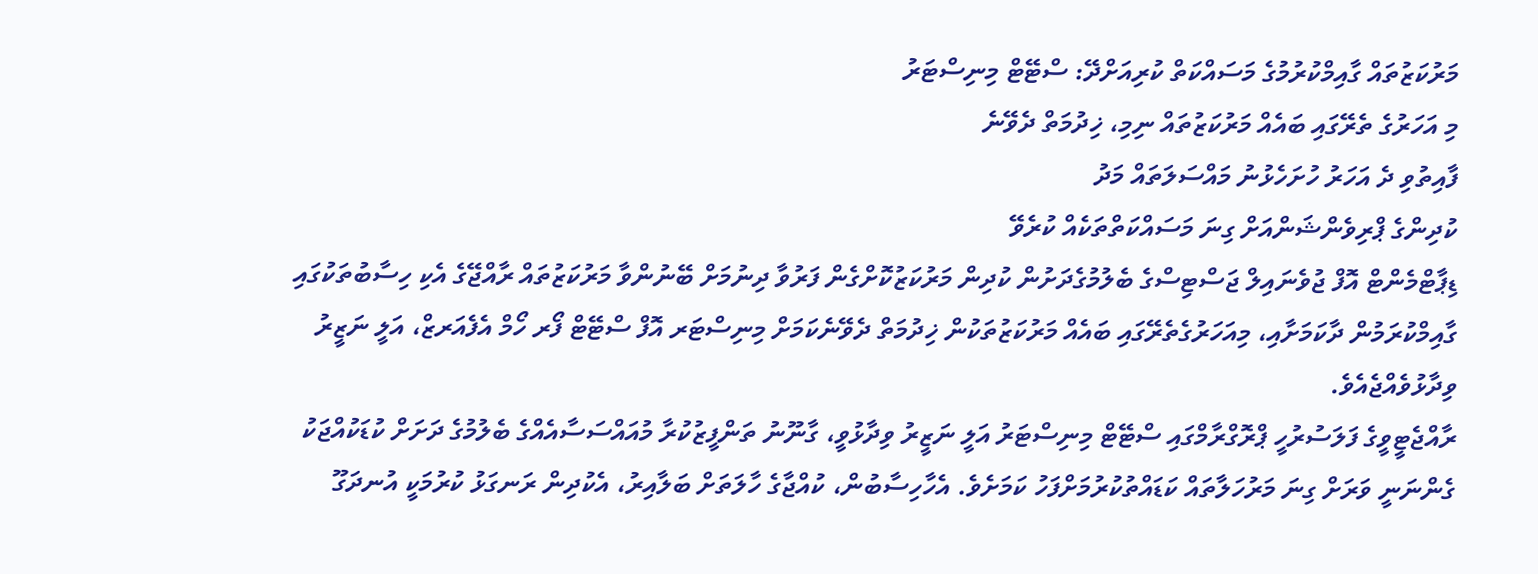މަރުކަޒުތައް ގާއިމްކުރުމުގެ މަސައްކަތް ކުރިއަށްދޭ: ސްޓޭޓް މިނިސްޓަރު
މި އަހަރުގެ ތެރޭގައި ބައެއް މަރުކަޒުތައް ނިމި، ޚިދުމަތް ދެވޭނެ
ފާއިތުވި ދެ އަހަރު ހުށަހެޅުނު މައްސަލަތައް މަދު
ކުދިންގެ ޕްރިވެންޝަންއަށް ގިނަ މަސައްކަތްތަކެއް ކުރެވޭ
ޑިޕާޓްމެންޓް އޮފް ޖުވެނައިލް ޖަސްޓިސްގެ ބެލުމުގެދަށުން ކުދިން މަރުކަޒުކޮށްގެން ފަރުވާ ދިނުމަށް ބޭނުންވާ މަރުކަޒުތައް ރާއްޖޭގެ އެކި ހިސާބުތަކުގައި ގާއިމްކުރަމުން ދާކަމަށާއި، މިއަހަރުގެތެރޭގައި ބައެއް މަރުކަޒުތަކުން ޚިދުމަތް ދެވޭނެކަމަށް މިނިސްޓަރ އޮފް ސްޓޭޓް ފޯރ ހޯމް އެފެއަރޒް، އަލީ ނަޒީރު ވިދާޅުވެއްޖެއެވެ.
ރާއްޖެޓީވީގެ ފަލަސުރުހީ ޕްރޮގްރާމްގައި ސްޓޭޓް މިނިސްޓަރު އަލީ ނަޒީރު ވިދާޅުވީ، ގާނޫނު ތަންފީޒުކުރާ މުއައްސަސާއެއްގެ ބެލުމުގެ ދަށަށް ކުޑަކުއްޖަކު ގެންނަނީ ވަރަށް ގިނަ މަރުހަލާތައް ކަޑައްތުކުރުމަށްފަހު ކަމަށެވެ. އެހާހިސާބުން، ކުއްޖާގެ ހާލަތަށް ބަލާއިރު، އެކުދިން ރަނގަޅު ކުރުމަކީ އުނދަގޫ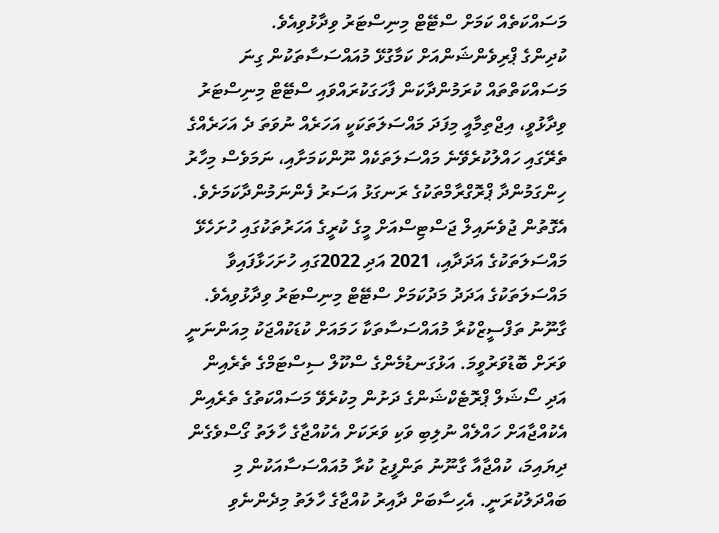މަސައްކަތެއް ކަމަށް ސްޓޭޓް މިނިސްޓަރު ވިދާޅުވިއެވެ.
ކުދިންގެ ޕްރިވެންޝަންއަށް ކަމާގުޅޭ މުއައްސަސާތަކުން ގިނަ މަސައްކަތްތައް ކުރަމުންދާކަން ފާހަގަކުރައްވައި ސްޓޭޓް މިނިސްޓަރު ވިދާޅުވީ، އިޖްތިމާއީ މިފަދަ މައްސަލަތަކަކީ އަހަރެއް ނުވަތަ ދެ އަހަރެއްގެ ތެރޭގައި ހައްލުކުރެވޭނެ މައްސަލަތަކެއް ނޫންކަމަށާއި، ނަމަވެސް މިހާރު ހިންގަމުންދާ ޕްރޮގްރާމްތަކުގެ ރަނގަޅު އަސަރު ފެންނަމުންދާކަމަށެވެ. އެގޮތުން ޖުވެނައިލް ޖަސްޓިސްއަށް މީގެ ކުރީގެ އަހަރުތަކުގައި ހުށަހެޅޭ މައްސަލަތަކުގެ އަދަދާއި، 2021 އަދި 2022ގައި ހުށަހަޅާފައިވާ މައްސަލަތަކުގެ އަދަދު މަދުކަމަށް ސްޓޭޓް މިނިސްޓަރު ވިދާޅުވިއެވެ.
ގާނޫނު ތަފްސީޒްކުރާ މުއައްސަސާތަކާ ހަމައަށް ކުޑަކުއްޖަކު މިއަންނަނީ ވަރަށް ބޮޑުވަރުވީމަ. އަޅުގަނޑުމެންގެ ސްކޫލް ސިސްޓަމްގެ ތެރެއިން އަދި ސޯޝަލް ޕްރޮޓެކްޝަންގެ ދަށުން މިކުރެވޭ މަސައްކަތުގެ ތެރެއިން އެކުއްޖާއަށް ހައްލެއް ނުލިބި ވަކި ވަރަކަށް އެކުއްޖާގެ ހާލަތު ގޯސްވެގެން ދިޔައިމަ، ކުއްޖާއާ ގާނޫނު ތަންފީޒު ކުރާ މުއައްސަސާއަކުން މި ބައްދަލުކުރަނީ. އެހިސާބަށް ދާއިރު ކުއްޖާގެ ހާލަތު މިދެންނެވި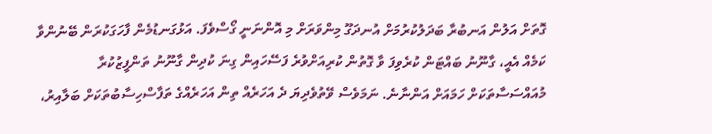ގޮތަށް އަލުން އަނބުރާ ބަދަލުކުރުމަށް އުނދަގޫ މިންވަރަށް މި އޮންނަނީ ގޯސްވެފަ. އަޅުގަނޑުމެން ފާހަގަކުރަން ބޭނުންވާ ކަމެއް އެއީ، ގާނޫނު ބައްޓަން ކުރެވިފަ ވާ ގޮތުން ކުރިއަށްވުރެ ފަސޭހައިން ގިނަ ކުދިން ގާނޫނު ތަންފީޒުކުރާ މުއައްސަސާތަކަށް ހަމައަށް އަންނާނެ. ނަމަވެސް ވޭތުވެދިޔަ ދެ އަހަރެއް ތިން އަހަރެއްގެ ތަފާސްހިސާބުތަކަށް ބަލާއިރު،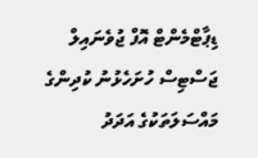ޑިޕާޓްމެންޓް އޮފް ޖުވެނައިލް ޖަސްޓިސް ހުށަހެޅުނު ކުދިންގެ މައްސަލަތަކުގެ އަދަދު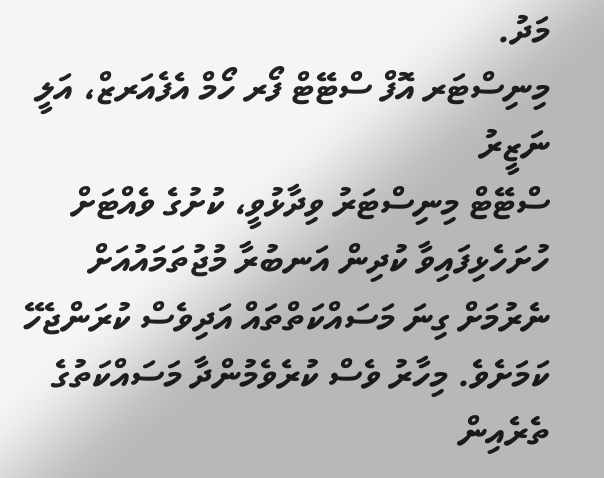މަދު.
މިނިސްޓަރ އޮފް ސްޓޭޓް ފޯރ ހޯމް އެފެއަރޒް، އަލީ ނަޒީރު
ސްޓޭޓް މިނިސްޓަރު ވިދާޅުވީ، ކުށުގެ ވެއްޓަށް ހުށަހެޅިފައިވާ ކުދިން އަނބުރާ މުޖުތަމައުއަށް ނެރުމަށް ގިނަ މަސައްކަތްތައް އަދިވެސް ކުރަންޖެހޭ ކަމަށެވެ. މިހާރު ވެސް ކުރެވެމުންދާ މަސައްކަތުގެ ތެރެއިން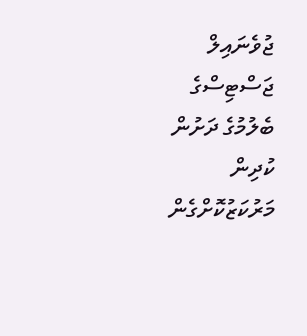ޖުވެނައިލް ޖަސްޓިސްގެ ބެލުމުގެ ދަށުން ކުދިން މަރުކަޒުކޮށްގެން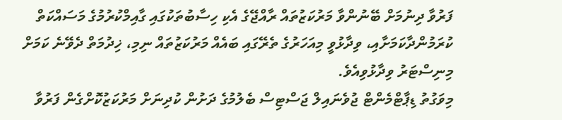ފަރުވާ ދިނުމަށް ބޭނުންވާ މަރުކަޒުތައް ރާއްޖޭގެ އެކި ހިސާބުތަކުގައި ގާއިމްކުރުމުގެ މަސައްކަތް ކުރަމުންދާކަމަށާއި، ވިދާޅުވީ މިއަހަރުގެ ތެރޭގައި ބައެއް މަރުކަޒުތައް ނިމި، ޚިދުމަތް ދެވޭނެ ކަމަށް މިނިސްޓަރު ވިދާޅުވިއެވެ.
މިވަގުތު ޑިޕާޓްމެންޓް ޖުވެނައިލް ޖަސްޓިސް ބެލުމުގެ ދަށުން ކުދިނަށް މަރުކަޒުކޮށްގެން ފަރުވާ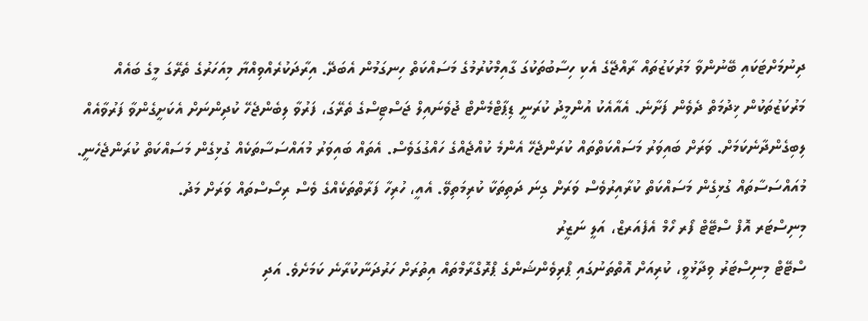ދިނުމަށްޓަކައި ބޭނުންވާ މަރުކަޒުތައް ރާއްޖޭގެ އެކި ހިސާބުތަކުގަ ގާއިމްކުރުމުގެ މަސައްކަތް ހިނގަމުން އެބަދޭ. އިރާދަކުރެއްވިއްޔާ މިއަހަރުގެ ތެރޭގަ މީގެ ބައެއް މަރުކަޒުތަކުން ޚިދުމަތް ދެވެން ފަށާނެ. އެއާއެކު އުންމީދު ކުރަނީ ޑިޕާޓްމެންޓް ޖުވެނައިލް ޖަސްޓިސްގެ ތެރޭގަ، ފަރުވާ ލިބެންޖެހޭ ކުދިންނަށް އެކަށީގެންވާ ފަރުވާއެއް ލިބިގެންދާނެކަމަށް. ވަރަށް ބައިވަރު މަސައްކަތްތައް ކުރަންޖެހޭ އެންމެ ކުއްޖެއްގެ ހައްގުގަވެސް. އެތައް ބައިވަރު މުއައްސަސާތަކެއް ގުޅިގެން މަސައްކަތް ކުރަންޖެހެނީ. މުއައްސަސާތައް ގުޅިގެން މަސައްކަތް ކުރާއިރުވެސް ވަރަށް ގިނަ ދަތިތަކާ ކުރިމަތިވޭ. އެއީ، ހުރިހާ ފަރާތްތަކެއްގެ ވެސް ރިސޯސްތައް ވަރަށް މަދު.
މިނިސްޓަރ އޮފް ސްޓޭޓް ފޯރ ހޯމް އެފެއަރޒް، އަލީ ނަޒީރު
ސްޓޭޓް މިނިސްޓަރު ވިދާޅުވީ، ކުރިއަށް އޮތްތަނުގައި ޕްރިވެންޝަންގެ ޕްރޮގްރާމްތައް އިތުރަށް ހަރުދަނާކުރާނެ ކަމަށެވެ. އަދި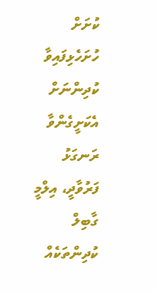ކުށަށް ހުށަހެޅިފައިވާ ކުދިންނަށް އެކަށީގެންވާ ރަނގަޅު ފަރުވާދީ، އިލްމީ ގާބިލް ކުދިންތަކެއް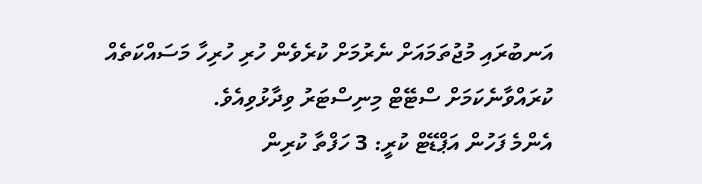އަނބުރައި މުޖުތަމައަށް ނެރުމަށް ކުރެވެން ހުރި ހުރިހާ މަސައްކަތެއް ކުރައްވާނެކަމަށް ސްޓޭޓް މިނިސްޓަރު ވިދާޅުވިއެވެ.
އެންމެ ފަހުން އަޕްޑޭޓް ކުރީ: 3 ހަފްތާ ކުރިން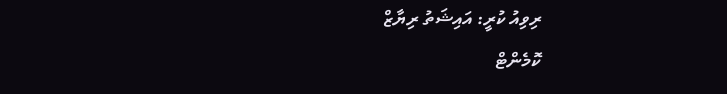ރިވިއު ކުރީ: އައިޝަތު ރިޔާޒް
ކޮމެންޓް